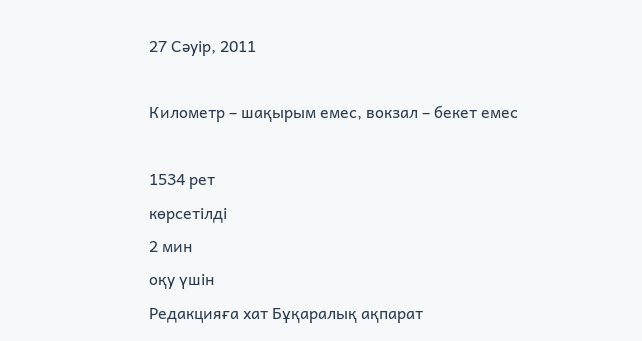27 Сәуір, 2011

Километр – шақырым емес, вокзал – бекет емес

1534 рет
көрсетілді
2 мин
оқу үшін
Редакцияға хат Бұқаралық ақпарат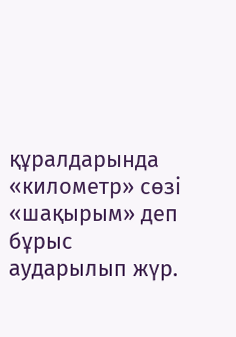құралдарында «километр» сөзі «шақырым» деп бұрыс аударылып жүр.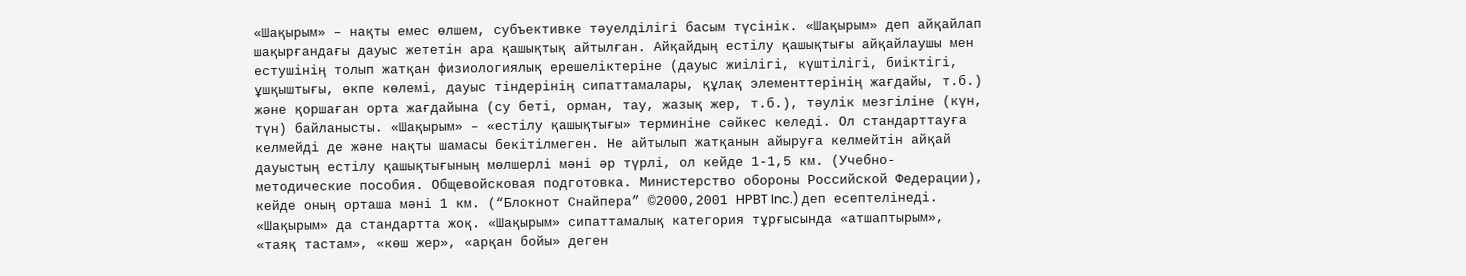«Шақырым» – нақты емес өлшем, субъективке тәуелділігі басым түсінік. «Шақырым» деп айқайлап шақырғандағы дауыс жететін ара қашықтық айтылған. Айқайдың естілу қашықтығы айқайлаушы мен естушінің толып жатқан физиологиялық ерешеліктеріне (дауыс жиілігі, күштілігі, биіктігі, ұшқыштығы, өкпе көлемі, дауыс тіндерінің сипаттамалары, құлақ элементтерінің жағдайы, т.б.) және қоршаған орта жағдайына (су беті, орман, тау, жазық жер, т.б.), тәулік мезгіліне (күн, түн) байланысты. «Шақырым» – «естілу қашықтығы» терминіне сәйкес келеді. Ол стандарттауға келмейді де және нақты шамасы бекітілмеген. Не айтылып жатқанын айыруға келмейтін айқай дауыстың естілу қашықтығының мөлшерлі мәні әр түрлі, ол кейде 1-1,5 км. (Учебно-методические пособия. Общевойсковая подготовка. Министерство обороны Российской Федерации), кейде оның орташа мәні 1 км. (“Блокнот Снайпера” ©2000,2001 HPBT Inc.) деп есептелінеді. «Шақырым» да стандартта жоқ. «Шақырым» сипаттамалық категория тұрғысында «атшаптырым», «таяқ тастам», «көш жер», «арқан бойы» деген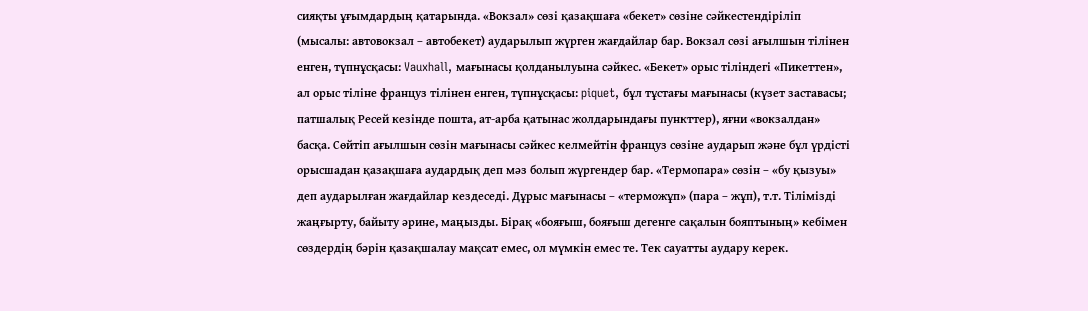сияқты ұғымдардың қатарында. «Вокзал» сөзі қазақшаға «бекет» сөзіне сәйкестендіріліп (мысалы: автовокзал – автобекет) аударылып жүрген жағдайлар бар. Вокзал сөзі ағылшын тілінен енген, түпнұсқасы: Vauxhall, мағынасы қолданылуына сәйкес. «Бекет» орыс тіліндегі «Пикеттен», ал орыс тіліне француз тілінен енген, түпнұсқасы: piquet, бұл тұстағы мағынасы (күзет заставасы; патшалық Ресей кезінде пошта, ат-арба қатынас жолдарындағы пункттер), яғни «вокзалдан» басқа. Сөйтіп ағылшын сөзін мағынасы сәйкес келмейтін француз сөзіне аударып және бұл үрдісті орысшадан қазақшаға аудардық деп мәз болып жүргендер бар. «Термопара» сөзін – «бу қызуы» деп аударылған жағдайлар кездеседі. Дұрыс мағынасы – «терможұп» (пара – жұп), т.т. Тілімізді жаңғырту, байыту әрине, маңызды. Бірақ «бояғыш, бояғыш дегенге сақалын бояптының» кебімен сөздердің бәрін қазақшалау мақсат емес, ол мүмкін емес те. Тек сауатты аудару керек.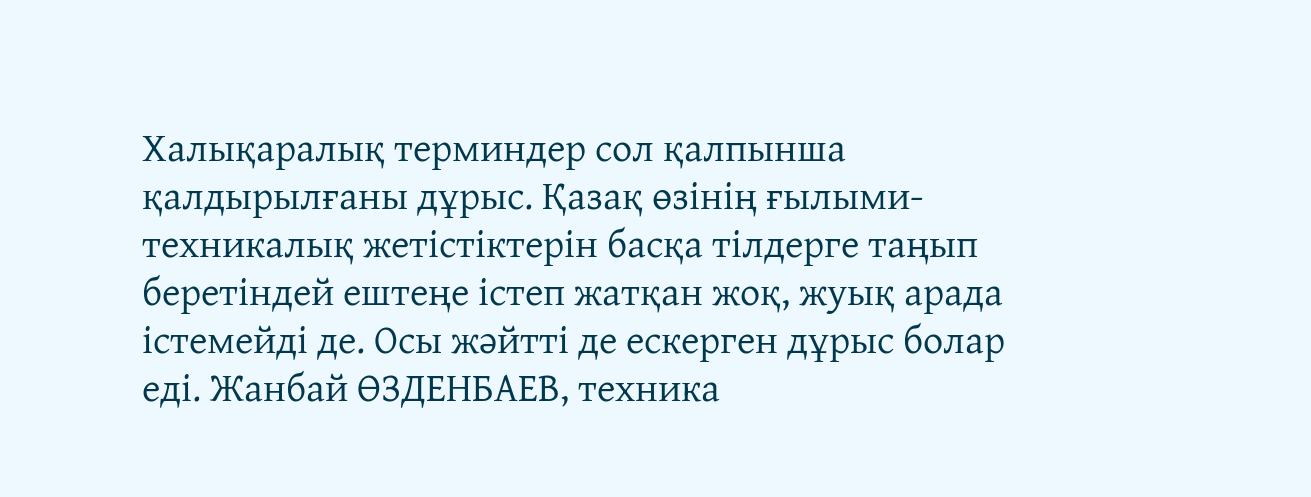Халықаралық терминдер сол қалпынша қалдырылғаны дұрыс. Қазақ өзінің ғылыми-техникалық жетістіктерін басқа тілдерге таңып беретіндей ештеңе істеп жатқан жоқ, жуық арада істемейді де. Осы жәйтті де ескерген дұрыс болар еді. Жанбай ӨЗДЕНБАЕВ, техника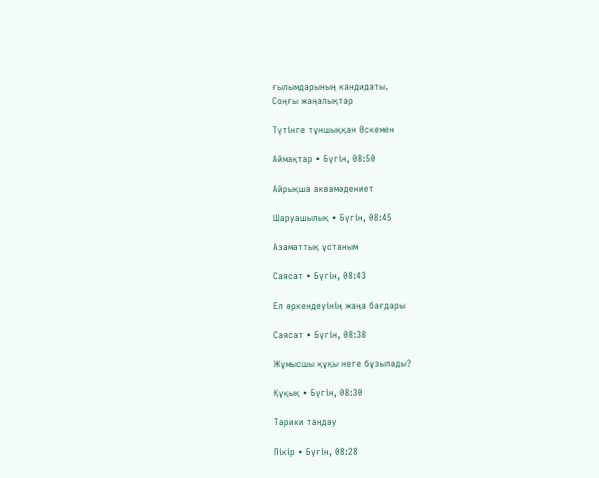ғылымдарының кандидаты.
Соңғы жаңалықтар

Түтінге тұншыққан Өскемен

Аймақтар • Бүгін, 08:50

Айрықша аквамәдениет

Шаруашылық • Бүгін, 08:45

Азаматтық ұстаным

Саясат • Бүгін, 08:43

Ел өркендеуінің жаңа бағдары

Саясат • Бүгін, 08:38

Жұмысшы құқы неге бұзылады?

Құқық • Бүгін, 08:30

Тарихи таңдау

Пікір • Бүгін, 08:28